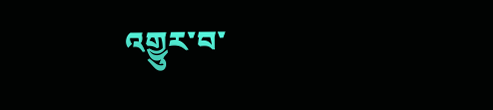འགྱུར་བ་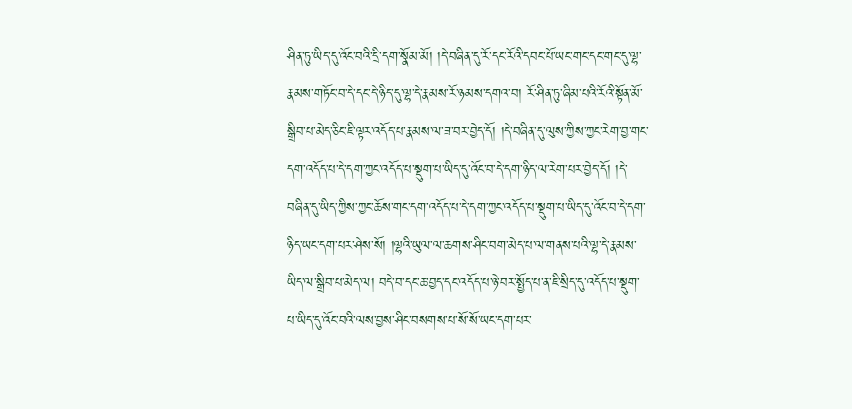ཤིན་ཏུ་ཡིད་དུ་འོང་བའི་དྲི་དག་སྣོམ་མོ། །དེ་བཞིན་དུ་རོ་དང་རོའི་དབང་པོ་ཡང་གང་དང་གང་དུ་ལྷ་རྣམས་གཏོང་བ་དེ་དང་དེ་ཉིད་དུ་ལྷ་དེ་རྣམས་རོ་ཉམས་དགའ་བ། རོ་ཤིན་ཏུ་ཞིམ་པའི་རོའི་སྟོན་མོ་སྒྲིབ་པ་མེད་ཅིང་ཇི་ལྟར་འདོད་པ་རྣམས་ལ་ཟ་བར་བྱེད་དོ། །དེ་བཞིན་དུ་ལུས་ཀྱིས་ཀྱང་རེག་བྱ་གང་དག་འདོད་པ་དེ་དག་ཀྱང་འདོད་པ་སྡུག་པ་ཡིད་དུ་འོང་བ་དེ་དག་ཉིད་ལ་རེག་པར་བྱེད་དོ། །དེ་བཞིན་དུ་ཡིད་ཀྱིས་ཀྱང་ཆོས་གང་དག་འདོད་པ་དེ་དག་ཀྱང་འདོད་པ་སྡུག་པ་ཡིད་དུ་འོང་བ་དེ་དག་ཉིད་ཡང་དག་པར་ཤེས་སོ། །ལྷའི་ཡུལ་ལ་ཆགས་ཤིང་བག་མེད་པ་ལ་གནས་པའི་ལྷ་དེ་རྣམས་ཡིད་ལ་སྒྲིབ་པ་མེད་ལ། བདེ་བ་དང་ཆ་བྱད་དང་འདོད་པ་ཉེ་བར་སྤྱོད་པ་ན་ཇི་སྲིད་དུ་འདོད་པ་སྡུག་པ་ཡིད་དུ་འོང་བའི་ལས་བྱས་ཤིང་བསགས་པ་སོ་སོ་ཡང་དག་པར་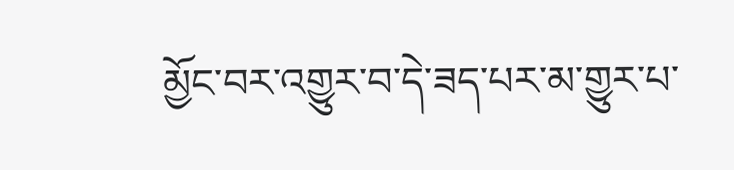མྱོང་བར་འགྱུར་བ་དེ་ཟད་པར་མ་གྱུར་པ་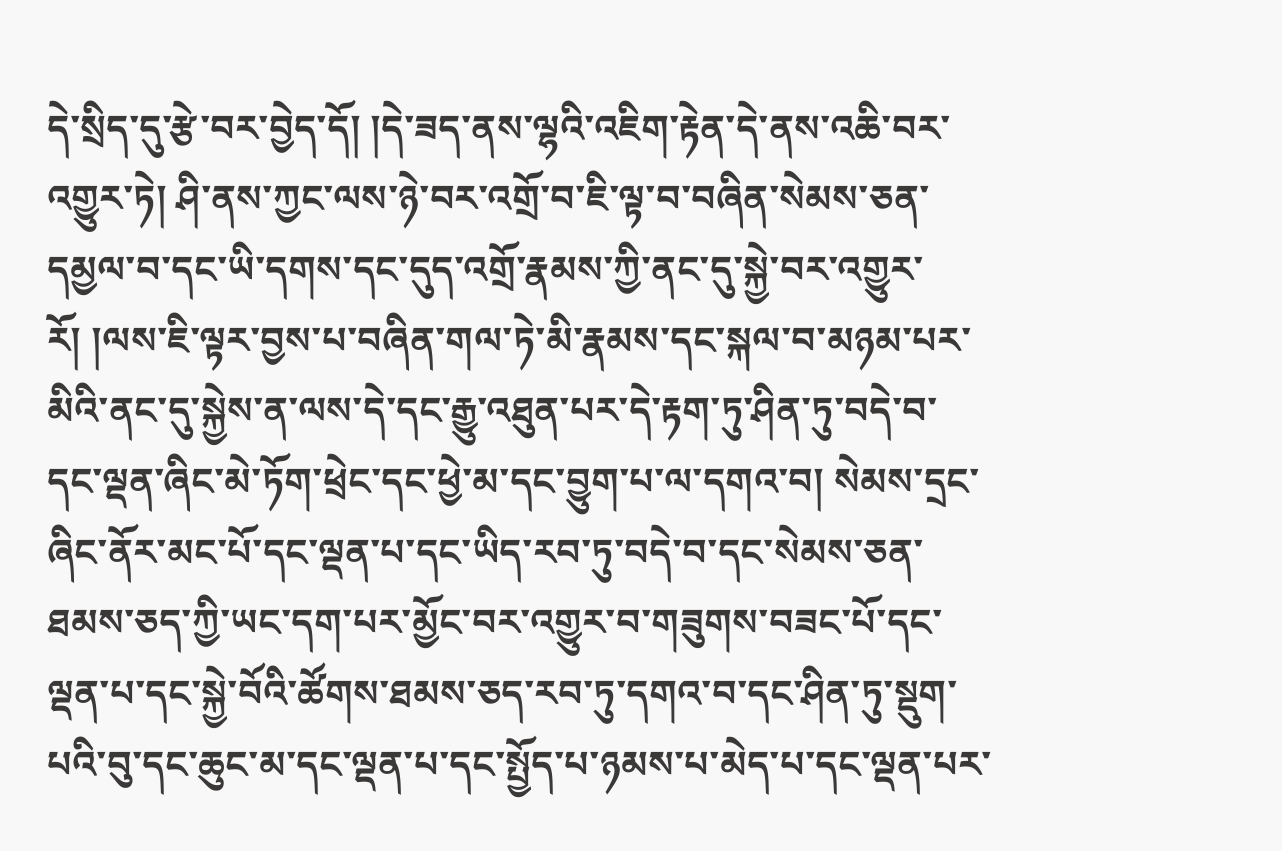དེ་སྲིད་དུ་རྩེ་བར་བྱེད་དོ། །དེ་ཟད་ནས་ལྷའི་འཇིག་རྟེན་དེ་ནས་འཆི་བར་འགྱུར་ཏེ། ཤི་ནས་ཀྱང་ལས་ཉེ་བར་འགྲོ་བ་ཇི་ལྟ་བ་བཞིན་སེམས་ཅན་དམྱལ་བ་དང་ཡི་དགས་དང་དུད་འགྲོ་རྣམས་ཀྱི་ནང་དུ་སྐྱེ་བར་འགྱུར་རོ། །ལས་ཇི་ལྟར་བྱས་པ་བཞིན་གལ་ཏེ་མི་རྣམས་དང་སྐལ་བ་མཉམ་པར་མིའི་ནང་དུ་སྐྱེས་ན་ལས་དེ་དང་རྒྱུ་འཐུན་པར་དེ་རྟག་ཏུ་ཤིན་ཏུ་བདེ་བ་དང་ལྡན་ཞིང་མེ་ཏོག་ཕྲེང་དང་ཕྱེ་མ་དང་བྱུག་པ་ལ་དགའ་བ། སེམས་དྲང་ཞིང་ནོར་མང་པོ་དང་ལྡན་པ་དང་ཡིད་རབ་ཏུ་བདེ་བ་དང་སེམས་ཅན་ཐམས་ཅད་ཀྱི་ཡང་དག་པར་མྱོང་བར་འགྱུར་བ་གཟུགས་བཟང་པོ་དང་ལྡན་པ་དང་སྐྱེ་བོའི་ཚོགས་ཐམས་ཅད་རབ་ཏུ་དགའ་བ་དང་ཤིན་ཏུ་སྡུག་པའི་བུ་དང་ཆུང་མ་དང་ལྡན་པ་དང་སྤྱོད་པ་ཉམས་པ་མེད་པ་དང་ལྡན་པར་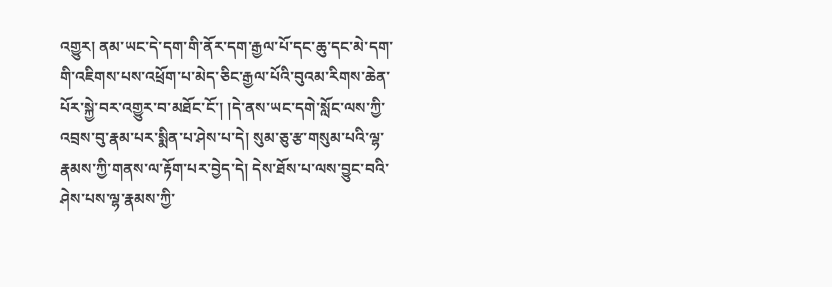འགྱུར། ནམ་ཡང་དེ་དག་གི་ནོར་དག་རྒྱལ་པོ་དང་ཆུ་དང་མེ་དག་གི་འཇིགས་པས་འཕྲོག་པ་མེད་ཅིང་རྒྱལ་པོའི་བུའམ་རིགས་ཆེན་པོར་སྐྱེ་བར་འགྱུར་བ་མཐོང་ངོ་། །དེ་ནས་ཡང་དགེ་སློང་ལས་ཀྱི་འབྲས་བུ་རྣམ་པར་སྨིན་པ་ཤེས་པ་དེ། སུམ་ཅུ་རྩ་གསུམ་པའི་ལྷ་རྣམས་ཀྱི་གནས་ལ་རྟོག་པར་བྱེད་དེ། དེས་ཐོས་པ་ལས་བྱུང་བའི་ཤེས་པས་ལྷ་རྣམས་ཀྱི་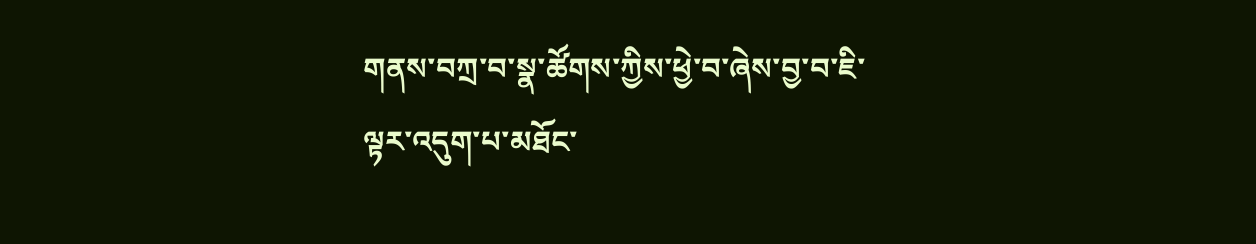གནས་བཀྲ་བ་སྣ་ཚོགས་ཀྱིས་ཕྱེ་བ་ཞེས་བྱ་བ་ཇི་ལྟར་འདུག་པ་མཐོང་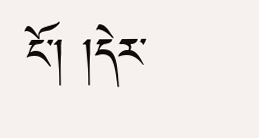ངོ་། །དེར་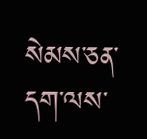སེམས་ཅན་དག་ལས་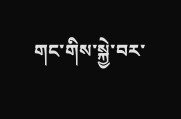གང་གིས་སྐྱེ་བར་